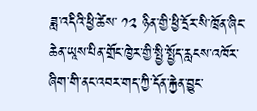ཟླ་འདིའི་ཕྱི་ཚེས་ ༡༢ ཉིན་གྱི་ཕྱི་དྲོར་སི་ཁྲོན་ཞིང་ཆེན་ཡཱས་པིན་གྲོང་ཁྱེར་གྱི་སྤྱི་སྤྱོད་རླངས་འཁོར་ཞིག་གི་ནང་འབར་གད་ཀྱི་དོན་རྐྱེན་བྱུང་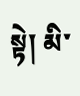སྟེ། མི་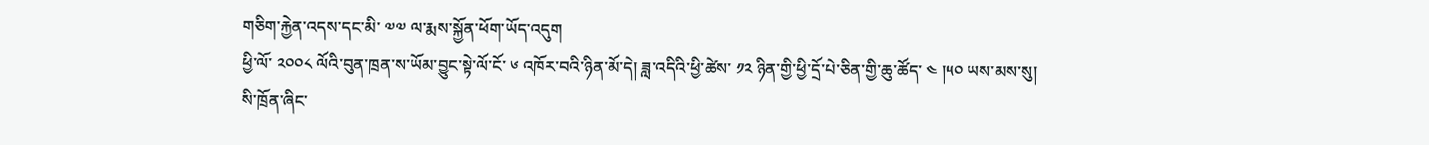གཅིག་རྐྱེན་འདས་དང་མི་ ༧༧ ལ་རྨས་སྐྱོན་ཕོག་ཡོད་འདུག
ཕྱི་ལོ་ ༢༠༠༨ ལོའི་བུན་ཁྲན་ས་ཡོམ་བྱུང་སྟེ་ལོ་ངོ་ ༦ འཁོར་བའི་ཉིན་མོ་དེ། ཟླ་འདིའི་ཕྱི་ཚེས་ ༡༢ ཉིན་གྱི་ཕྱི་དྲོ་པེ་ཅིན་གྱི་ཆུ་ཚོད་ ༤ །༥༠ ཡས་མས་སུ། སི་ཁྲོན་ཞིང་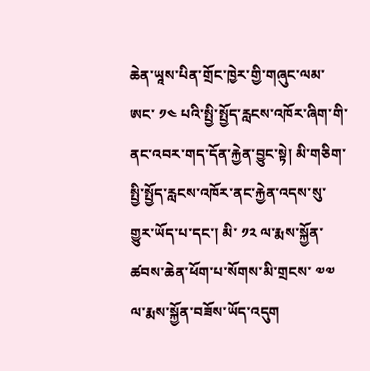ཆེན་ཡཱས་པིན་གྲོང་ཁྱེར་གྱི་གཞུང་ལམ་ཨང་ ༡༤ པའི་སྤྱི་སྤྱོད་རླངས་འཁོར་ཞིག་གི་ནང་འབར་གད་དོན་རྐྱེན་བྱུང་སྟེ། མི་གཅིག་སྤྱི་སྤྱོད་རླངས་འཁོར་ནང་རྐྱེན་འདས་སུ་གྱུར་ཡོད་པ་དང་། མི་ ༡༢ ལ་རྨས་སྐྱོན་ཚབས་ཆེན་ཕོག་པ་སོགས་མི་གྲངས་ ༧༧ ལ་རྨས་སྐྱོན་བཟོས་ཡོད་འདུག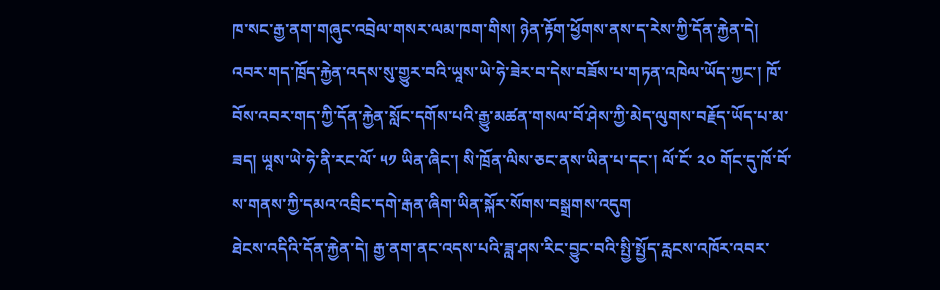ཁ་སང་རྒྱ་ནག་གཞུང་འབྲེལ་གསར་ལམ་ཁག་གིས། ཉེན་རྟོག་ཕྱོགས་ནས་ད་རེས་ཀྱི་དོན་རྐྱེན་དེ། འབར་གད་ཁྲོད་རྐྱེན་འདས་སུ་གྱུར་བའི་ཡཱས་ཡེ་ཧེ་ཟེར་བ་དེས་བཟོས་པ་གཏན་འཁེལ་ཡོད་ཀྱང་། ཁོ་བོས་འབར་གད་ཀྱི་དོན་རྐྱེན་སློང་དགོས་པའི་རྒྱུ་མཚན་གསལ་བོ་ཤེས་ཀྱི་མེད་ལུགས་བརྗོད་ཡོད་པ་མ་ཟད། ཡཱས་ཡེ་ཧེ་ནི་རང་ལོ་ ༥༡ ཡིན་ཞིང་། སི་ཁྲོན་ལིས་ཅང་ནས་ཡིན་པ་དང་། ལོ་ངོ་ ༢༠ གོང་དུ་ཁོ་བོ་ས་གནས་ཀྱི་དམའ་འབྲིང་དགེ་རྒན་ཞིག་ཡིན་སྐོར་སོགས་བསྒྲགས་འདུག
ཐེངས་འདིའི་དོན་རྐྱེན་དེ། རྒྱ་ནག་ནང་འདས་པའི་ཟླ་ཤས་རིང་བྱུང་བའི་སྤྱི་སྤྱོད་རླངས་འཁོར་འབར་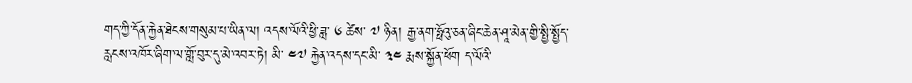གད་ཀྱི་དོན་རྐྱེན་ཐེངས་གསུམ་པ་ཡིན་ལ། འདས་ལོའི་ཕྱི་ཟླ་ ༦ ཚེས་ ༧ ཉིན། རྒྱ་ནག་ཧྥོའུ་ཅན་ཞིང་ཆེན་ཤཱ་མེན་གྱི་སྤྱི་སྤྱོད་རླངས་འཁོར་ཞིག་ལ་གློ་བུར་དུ་མེ་འབར་ཏེ། མི་ ༤༧ རྐྱེན་འདས་དང་མི་ ༣༤ རྨས་སྐྱོན་ཕོག ད་ལོའི་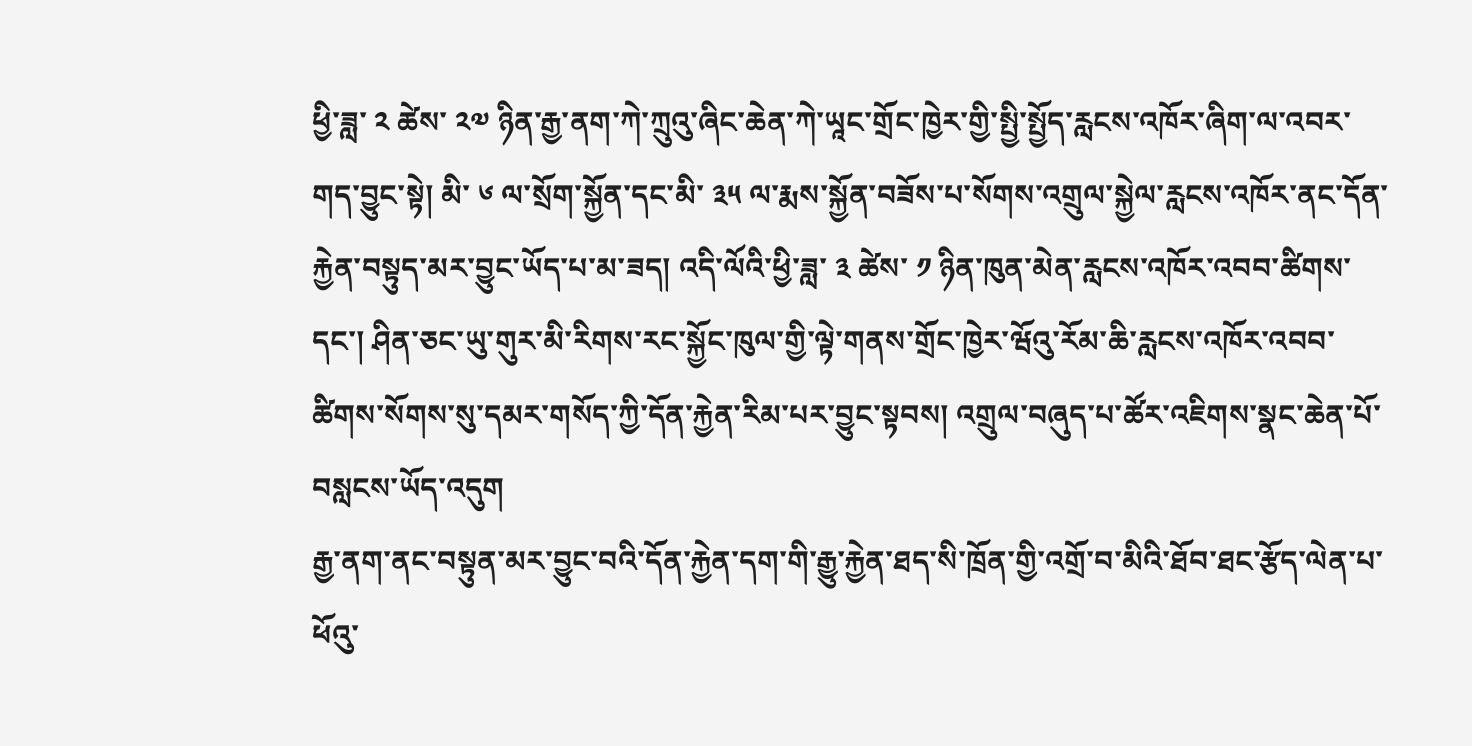ཕྱི་ཟླ་ ༢ ཚེས་ ༢༧ ཉིན་རྒྱ་ནག་ཀེ་ཀྲུའུ་ཞིང་ཆེན་ཀེ་ཡཱང་གྲོང་ཁྱེར་གྱི་སྤྱི་སྤྱོད་རླངས་འཁོར་ཞིག་ལ་འབར་གད་བྱུང་སྟེ། མི་ ༦ ལ་སྲོག་སྐྱོན་དང་མི་ ༣༥ ལ་རྨས་སྐྱོན་བཟོས་པ་སོགས་འགྲུལ་སྐྱེལ་རླངས་འཁོར་ནང་དོན་རྐྱེན་བསྟུད་མར་བྱུང་ཡོད་པ་མ་ཟད། འདི་ལོའི་ཕྱི་ཟླ་ ༣ ཚེས་ ༡ ཉིན་ཁུན་མེན་རླངས་འཁོར་འབབ་ཚིགས་དང་། ཤིན་ཅང་ཡུ་གུར་མི་རིགས་རང་སྐྱོང་ཁུལ་གྱི་ལྟེ་གནས་གྲོང་ཁྱེར་ཝོའུ་རོམ་ཆི་རླངས་འཁོར་འབབ་ཚིགས་སོགས་སུ་དམར་གསོད་ཀྱི་དོན་རྐྱེན་རིམ་པར་བྱུང་སྟབས། འགྲུལ་བཞུད་པ་ཚོར་འཇིགས་སྣང་ཆེན་པོ་བསླངས་ཡོད་འདུག
རྒྱ་ནག་ནང་བསྟུན་མར་བྱུང་བའི་དོན་རྐྱེན་དག་གི་རྒྱུ་རྐྱེན་ཐད་སི་ཁྲོན་གྱི་འགྲོ་བ་མིའི་ཐོབ་ཐང་རྩོད་ལེན་པ་ཕོའུ་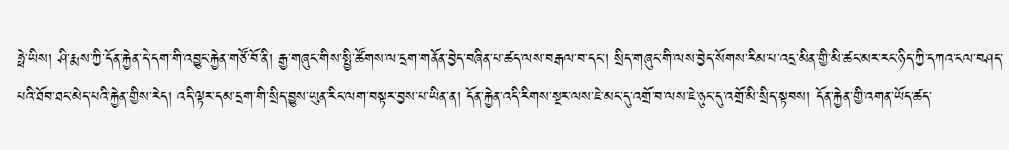ཧྥེ་ཡིས། ཤི་རྨས་ཀྱི་དོན་རྐྱེན་དེ་དག་གི་འབྱུང་རྐྱེན་གཙོ་བོ་ནི། རྒྱ་གཞུང་གིས་སྤྱི་ཚོགས་ལ་དྲག་གནོན་བྱེད་བཞིན་པ་ཚད་ལས་བརྒལ་བ་དང་། སྲིད་གཞུང་གི་ལས་བྱེད་སོགས་རིམ་པ་འདྲ་མིན་གྱི་མི་ཚང་མར་རང་ཉིད་ཀྱི་དཀའ་ངལ་བཤད་པའི་ཐོབ་ཐང་མེད་པའི་རྐྱེན་གྱིས་རེད། འདི་ལྟར་དམ་དྲག་གི་སྲིད་བྱུས་ཡུན་རིང་ལག་བསྟར་བྱས་པ་ཡིན་ན། དོན་རྐྱེན་འདི་རིགས་སྔར་ལས་ཇེ་མང་དུ་འགྲོ་བ་ལས་ཇེ་ཉུང་དུ་འགྲོ་མི་སྲིད་སྟབས། དོན་རྐྱེན་གྱི་འགན་ཡོད་ཚད་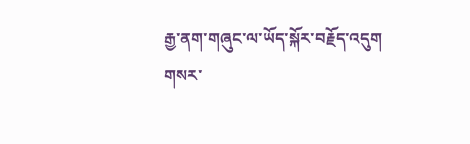རྒྱ་ནག་གཞུང་ལ་ཡོད་སྐོར་བརྗོད་འདུག
གསར་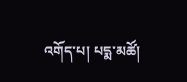འགོད་པ། པདྨ་མཚོ།